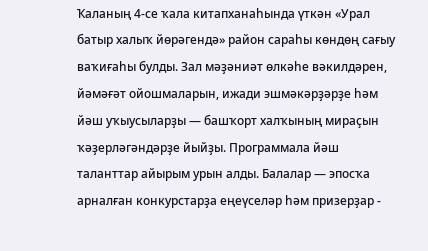Ҡаланың 4-се ҡала китапханаһында үткән «Урал батыр халыҡ йөрәгендә» район сараһы көндөң сағыу ваҡиғаһы булды. Зал мәҙәниәт өлкәһе вәкилдәрен, йәмәғәт ойошмаларын, ижади эшмәкәрҙәрҙе һәм йәш уҡыусыларҙы — башҡорт халҡының мираҫын ҡәҙерләгәндәрҙе йыйҙы. Программала йәш таланттар айырым урын алды. Балалар — эпосҡа арналған конкурстарҙа еңеүселәр һәм призерҙар -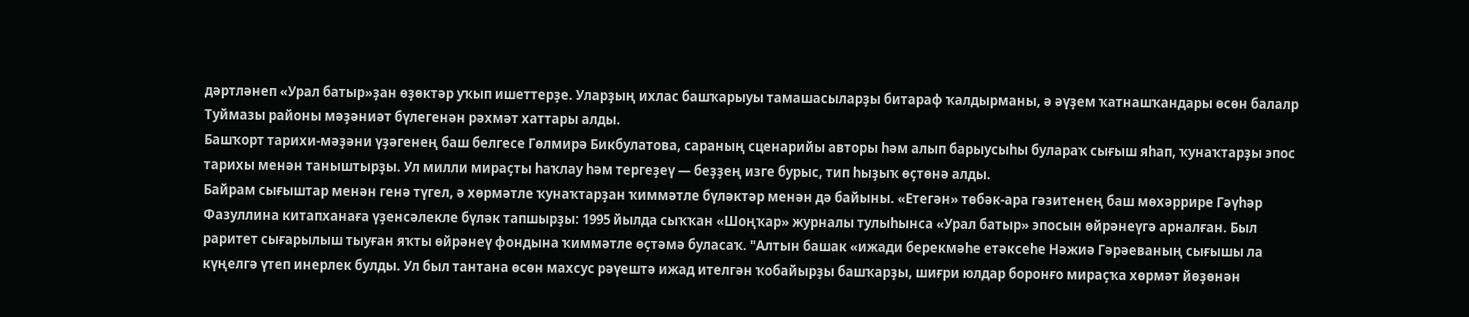дәртләнеп «Урал батыр»ҙан өҙөктәр уҡып ишеттерҙе. Уларҙың ихлас башҡарыуы тамашасыларҙы битараф ҡалдырманы, ә әүҙем ҡатнашҡандары өсөн балалр Туймазы районы мәҙәниәт бүлегенән рәхмәт хаттары алды.
Башҡорт тарихи-мәҙәни үҙәгенең баш белгесе Гөлмирә Бикбулатова, сараның сценарийы авторы һәм алып барыусыһы булараҡ сығыш яһап, ҡунаҡтарҙы эпос тарихы менән таныштырҙы. Ул милли мираҫты һаҡлау һәм тергеҙеү — беҙҙең изге бурыс, тип һыҙыҡ өҫтөнә алды.
Байрам сығыштар менән генә түгел, ә хөрмәтле ҡунаҡтарҙан ҡиммәтле бүләктәр менән дә байыны. «Етегән» төбәк-ара гәзитенең баш мөхәррире Гәүһәр Фазуллина китапханаға үҙенсәлекле бүләк тапшырҙы: 1995 йылда сыҡҡан «Шоңҡар» журналы тулыһынса «Урал батыр» эпосын өйрәнеүгә арналған. Был раритет сығарылыш тыуған яҡты өйрәнеү фондына ҡиммәтле өҫтәмә буласаҡ. "Алтын башак «ижади берекмәһе етәксеһе Нәжиә Гәрәеваның сығышы ла күңелгә үтеп инерлек булды. Ул был тантана өсөн махсус рәүештә ижад ителгән ҡобайырҙы башҡарҙы, шиғри юлдар боронғо мираҫҡа хөрмәт йөҙөнән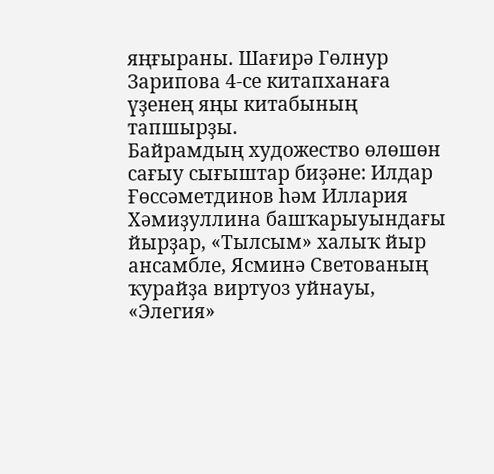яңғыраны. Шағирә Гөлнур Зарипова 4-се китапханаға үҙенең яңы китабының тапшырҙы.
Байрамдың художество өлөшөн сағыу сығыштар биҙәне: Илдар Ғөссәметдинов һәм Иллария Хәмиҙуллина башҡарыуындағы йырҙар, «Тылсым» халыҡ йыр ансамбле, Ясминә Светованың ҡурайҙа виртуоз уйнауы, «Элегия»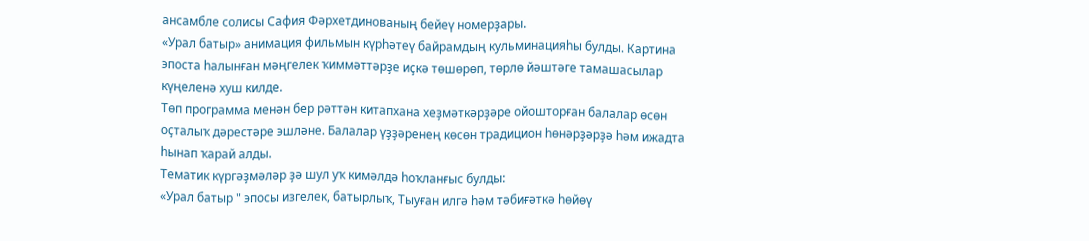ансамбле солисы Сафия Фәрхетдинованың бейеү номерҙары.
«Урал батыр» анимация фильмын күрһәтеү байрамдың кульминацияһы булды. Картина эпоста һалынған мәңгелек ҡиммәттәрҙе иҫкә төшөрөп, төрлө йәштәге тамашасылар күңеленә хуш килде.
Төп программа менән бер рәттән китапхана хеҙмәткәрҙәре ойошторған балалар өсөн оҫталыҡ дәрестәре эшләне. Балалар үҙҙәренең көсөн традицион һөнәрҙәрҙә һәм ижадта һынап ҡарай алды.
Тематик күргәҙмәләр ҙә шул уҡ кимәлдә һоҡланғыс булды:
«Урал батыр " эпосы изгелек, батырлыҡ, Тыуған илгә һәм тәбиғәткә һөйөү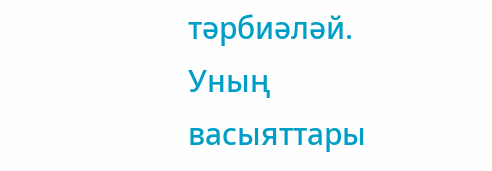тәрбиәләй. Уның васыяттары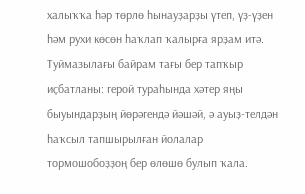халыҡҡа һәр төрлө һынауҙарҙы үтеп, үҙ-үҙен һәм рухи көсөн һаҡлап ҡалырға ярҙам итә. Туймазылағы байрам тағы бер тапҡыр иҫбатланы: герой тураһында хәтер яңы быуындарҙың йөрәгендә йәшәй, ә ауыҙ-телдән һаҡсыл тапшырылған йолалар тормошобоҙҙоң бер өлөшө булып ҡала.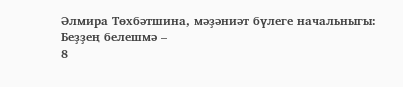Әлмира Төхбәтшина, мәҙәниәт бүлеге начальныгы:
Беҙҙең белешмә –
8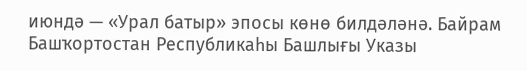июндә — «Урал батыр» эпосы көнө билдәләнә. Байрам Башҡортостан Республикаһы Башлығы Указы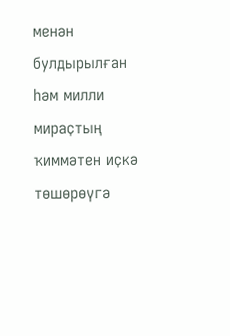менән булдырылған һәм милли мираҫтың ҡиммәтен иҫкә төшөрөүгә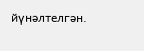йүнәлтелгән.